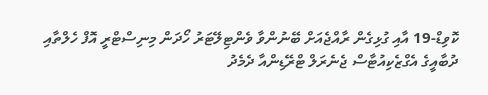ކޮވިޑް-19 އާއި ގުޅިގެން ރާއްޖެއަށް ބޭނުންވާ ވެންޓިލޭޓަރު ހޯދަން މިނިސްޓްރީ އޮފް ހެލްތާއި ދުބާއީގެ އެގްޒެކިއުޓާސް ޖެނެރަލް ޓްރޭޑިންއާ ދެމެދު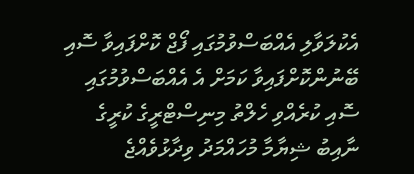އެކުލަވާލި އެއްބަސްވުމުގައި ފޯޖް ކޮށްފައިވާ ސޮއި ބޭނުންކޮށްފައިވާ ކަމަށް އެ އެއްބަސްވުމުގައި ސޮއި ކުރެއްވި ހެލްތު މިނިސްޓްރީގެ ކުރީގެ ނާއިބު ޝިޔާމާ މުހައްމަދު ވިދާޅުވެއްޖެ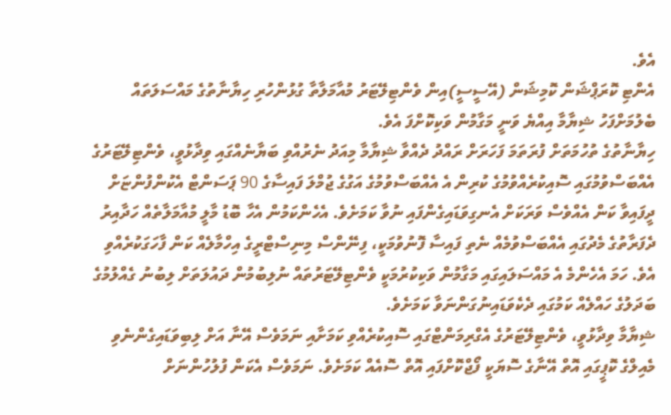އެވެ.
އެންޓި ކޮރަޕްޝަން ކޮމިޝަން (އޭސީސީ)އިން ވެންޓިލޭޓަރު މުއާމަލާތާ ގުޅުންހުރި ހިޔާނާތުގެ މައްސަލަތައް ބެލުމަށްފަހު ޝިޔާމާ އިއްޔެ ވަނީ މަގާމުން ވަކިކޮށްފަ އެވެ.
ހިޔާނާތުގެ ތުހުމަތަށް ފުރަތަމަ ފަހަރަށް ރައްދު ދެއްވާ ޝިޔާމާ މިއަދު ނެރުއްވި ބަޔާނެއްގައި ވިދާޅުވީ، ވެންޓިލޭޓަރުގެ އެއްބަސްވުމުގައި ސޮއިކުރެއްވުމުގެ ކުރިން އެ އެއްބަސްވުމުގެ އަގުގެ ޖުމްލަ ފައިސާގެ 90 ޕަސަންޓް އެކުންފުންޏަށް ދީފައިވާ ކަން އެއްވެސް ވަރަކަށް އެނގިވަޑައިގެންފައި ނުވާ ކަމަށެވެ. އެހެންކަމުން އެހާ ބޮޑު މާލީ މުއާމަލާތެއް ހަދާއިރު ދެފަރާތުގެ މެދުގައި އެއްބަސްވުމެއް ނެތި ފައިސާ ފޮނުވުމަކީ، ފިނޭންސް މިނިސްޓްރީގެ އިހްމާލެއް ކަން ފާހަގަކުރެއްވި އެވެ. ހަމަ އެހެންމެ އެ މައްސަލައިގައި މަގާމުން ވަކިކުރުމަކީ ވެންޓިލޭޓަރުތައް ނުލިބުމުން ދައުލަތަށް ލިބުނު ގެއްލުމުގެ ބަދަލުގެ ހައްލެއް ކަމުގައި ދެކެވަޑައިނުގަންނަވާ ކަމަށެވެ.
ޝިޔާމާ ވިދާޅުވީ، ވެންޓިލޭޓަރުގެ އެގްރިމަންޓްގައި ސޮއިކުރެއްވި ކަމަށާއި ނަމަވެސް އޭނާ އަށް ލިބިވަޑައިގެންނެވި މެއިލްގެ ކޮޕީގައި އޮތް އޭނާގެ ސޮޔަކީ ފޯޖްކޮށްފައި އޮތް ސޮއެއް ކަމަށެވެ. ނަމަވެސް އެކަން ފުލުހުންނަށް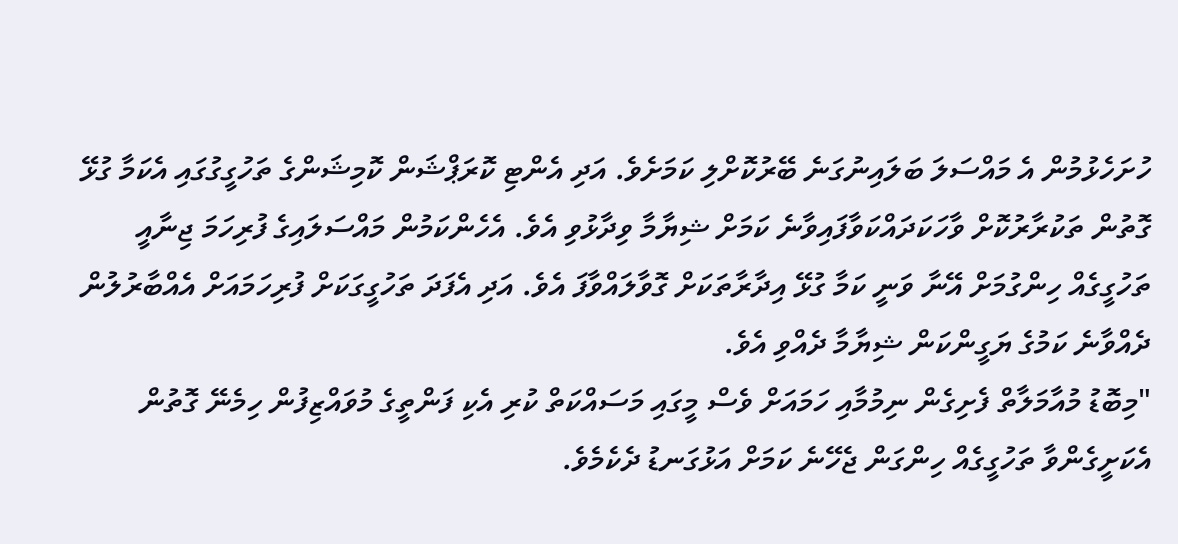ހުށަހެޅުމުން އެ މައްސަލަ ބަލައިނުގަނެ ބޭރުކޮށްލި ކަމަށެވެ. އަދި އެންޓި ކޮރަޕްޝަން ކޮމިޝަންގެ ތަހުގީގުގައި އެކަމާ ގުޅޭ ގޮތުން ތަކުރާރުކޮށް ވާހަކަދައްކަވާފައިވާނެ ކަމަށް ޝިޔާމާ ވިދާޅުވި އެވެ. އެހެންކަމުން މައްސަލައިގެ ފުރިހަމަ ޖިނާއީ ތަހުގީގެއް ހިންގުމަށް އޭނާ ވަނީ ކަމާ ގުޅޭ އިދާރާތަކަށް ގޮވާލައްވާފަ އެވެ. އަދި އެފަދަ ތަހުގީގަކަށް ފުރިހަމައަށް އެއްބާރުލުން ދެއްވާނެ ކަމުގެ ޔަގީންކަން ޝިޔާމާ ދެއްވި އެވެ.
"މިބޮޑު މުއާމަލާތް ފެށިގެން ނިމުމާއި ހަމައަށް ވެސް މީގައި މަސައްކަތް ކުރި އެކި ފަންތީގެ މުވައްޒިފުން ހިމެނޭ ގޮތުން އެކަށީގެންވާ ތަހުގީގެއް ހިންގަން ޖެހޭނެ ކަމަށް އަޅުގަނޑު ދެކެމެވެ.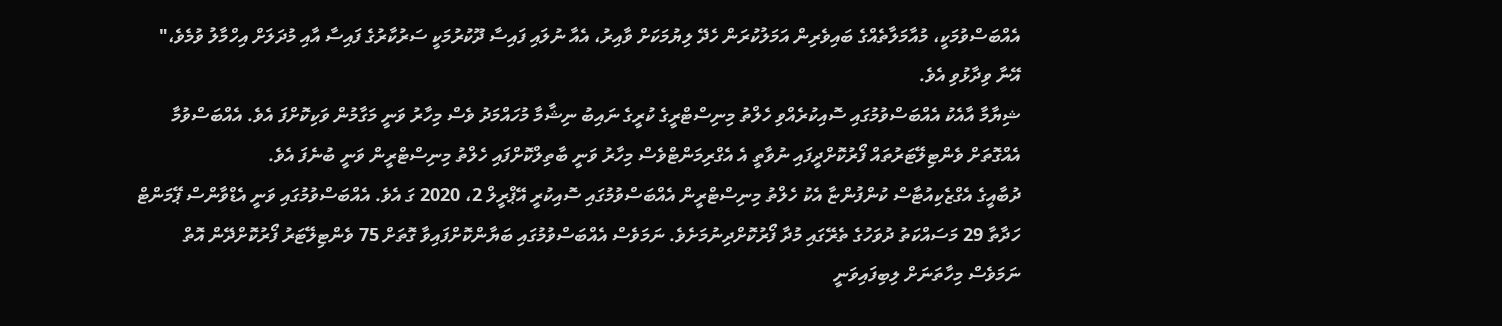އެއްބަސްވުމަކީ، މުއާމަލާތެއްގެ ބައިވެރިން އަމަލުކުރަން ހެދޭ ލިޔުމަކަށް ވާއިރު، އެއާ ނުލައި ފައިސާ ދޫކުރުމަކީ ސަރުކާރުގެ ފައިސާ އާއި މުދަލަށް އިހްމާލު ވުމެވެ،" އޭނާ ވިދާޅުވި އެވެ.
ޝިޔާމާ އާއެކު އެއްބަސްވުމުގައި ސޮއިކުރެއްވި ހެލްތު މިނިސްޓްރީގެ ކުރީގެ ނައިބު ނިޝާމާ މުހައްމަދު ވެސް މިހާރު ވަނީ މަގާމުން ވަކިކޮށްފަ އެވެ. އެއްބަސްވުމާ އެއްގޮތަށް ވެންޓިލޭޓަރުތައް ފޯރުކޮށްދީފައި ނުވާތީ އެ އެގްރިމަންޓްވެސް މިހާރު ވަނީ ބާތިލްކޮށްފައި ހެލްތު މިނިސްޓްރީން ވަނީ ބުނެފަ އެވެ.
ދުބާއީގެ އެގްޒެކިއުޓާސް ކުންފުންޏާ އެކު ހެލްތު މިނިސްޓްރީން އެއްބަސްވުމުގައި ސޮއިކުރީ އޭޕްރީލް 2، 2020 ގަ އެވެ. އެއްބަސްވުމުގައި ވަނީ އެޑްވާންސް ޕޭމަންޓް ހަދާތާ 29 މަސައްކަތު ދުވަހުގެ ތެރޭގައި މުދާ ފޯރުކޮށްދިނުމަށެވެ. ނަމަވެސް އެއްބަސްވުމުގައި ބަޔާންކޮށްފައިވާ ގޮތަށް 75 ވެންޓިލޭޓަރު ފޯރުކޮށްދޭން އޮތް ނަމަވެސް މިހާތަނަށް ލިބިފައިވަނީ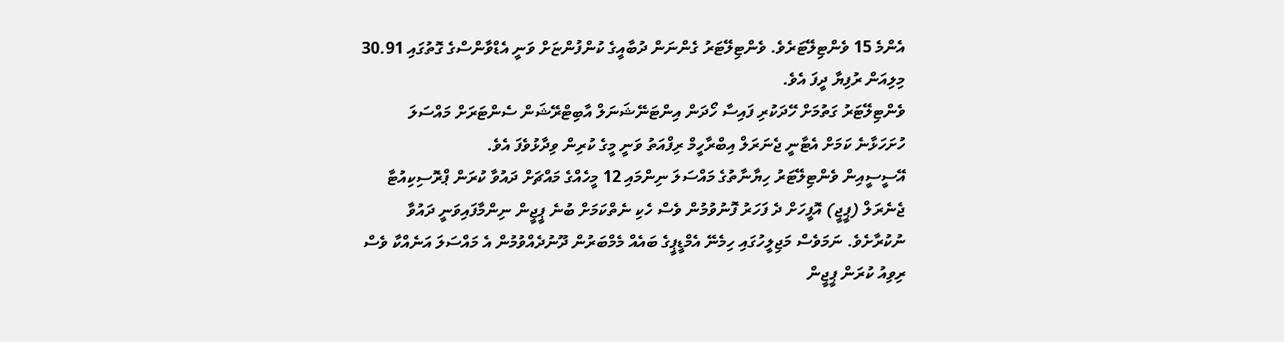އެންމެ 15 ވެންޓިލޭޓަރެވެ. ވެންޓިލޭޓަރު ގެންނަން ދުބާއީގެ ކުންފުންޏަށް ވަނީ އެޑްވާންސްގެ ގޮތުގައި 30.91 މިލިއަން ރުފިޔާ ދީފަ އެވެ.
ވެންޓިލޭޓަރު ގަތުމަށް ހޭދަކުރި ފައިސާ ހޯދަން އިންޓަނޭޝަނަލް އާބިޓްރޭޝަން ސެންޓަރަށް މައްސަލަ ހުށަހަޅާނެ ކަމަށް އެޓާނީ ޖެނަރަލް އިބްރާހީމް ރިފްއަތު ވަނީ މީގެ ކުރިން ވިދާޅުވެފަ އެވެ.
އޭސީސީއިން ވެންޓިލޭޓަރު ހިޔާނާތުގެ މައްސަލަ ނިންމައި 12 މީހެއްގެ މައްޗަށް ދައުވާ ކުރަން ޕްރޮސިކިއުޓާ ޖެނެރަލް (ޕީޖީ) އޮފީހަށް ދެ ފަހަރު ފޮނުވުމުން ވެސް ހެކި ނެތްކަމަށް ބުނެ ޕީޖީން ނިންމާފައިވަނީ ދައުވާ ނުކުރާށެވެ. ނަމަވެސް މަޖިލީހުގައި ހިމެނޭ އެމްޑީޕީގެ ބައެއް މެމްބަރުން ދޫނުދެއްވުމުން އެ މައްސަލަ އަނެއްކާ ވެސް ރިވިއު ކުރަން ޕީޖީން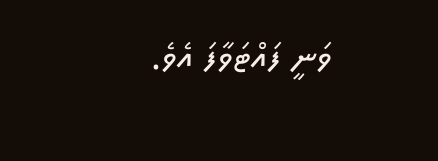ވަނީ ފައްޓަވާފަ އެވެ.